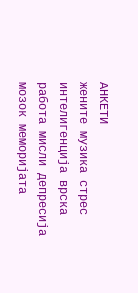АНКЕТИ
жените музика стрес интелигенција врска работа мисли депресија мозок меморијата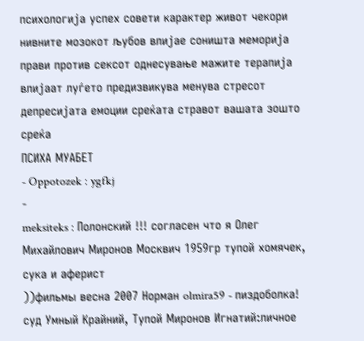психологија успех совети карактер живот чекори нивните мозокот љубов влијае соништа меморија прави против сексот однесување мажите терапија влијаат луѓето предизвикува менува стресот депресијата емоции среќата стравот вашата зошто среќа
ПСИХА МУАБЕТ
- Oppotozek : ygfkj
-
meksiteks : Полонский !!! согласен что я Олег Михайлович Миронов Москвич 1959гр тупой хомячек, сука и аферист
))фильмы весна 2007 Норман olmira59 - пиздоболка! суд Умный Крайний, Тупой Миронов Игнатий:личное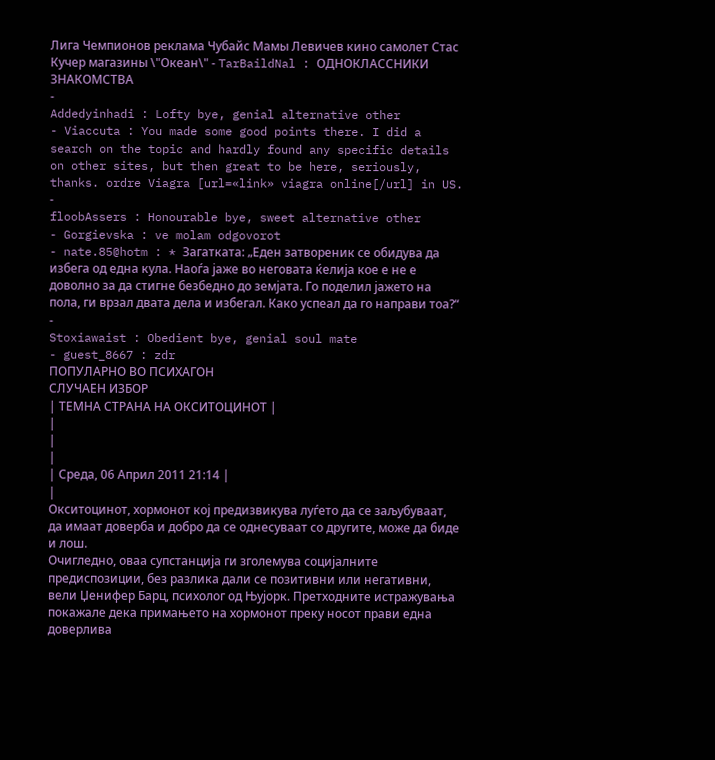Лига Чемпионов реклама Чубайс Мамы Левичев кино самолет Стас Кучер магазины \"Океан\" - TarBaildNal : ОДНОКЛАССНИКИ ЗНАКОМСТВА
-
Addedyinhadi : Lofty bye, genial alternative other
- Viaccuta : You made some good points there. I did a search on the topic and hardly found any specific details on other sites, but then great to be here, seriously, thanks. ordre Viagra [url=«link» viagra online[/url] in US.
-
floobAssers : Honourable bye, sweet alternative other
- Gorgievska : ve molam odgovorot
- nate.85@hotm : * Загатката: „Еден затвореник се обидува да избега од една кула. Наоѓа јаже во неговата ќелија кое е не е доволно за да стигне безбедно до земјата. Го поделил јажето на пола, ги врзал двата дела и избегал. Како успеал да го направи тоа?“
-
Stoxiawaist : Obedient bye, genial soul mate
- guest_8667 : zdr
ПОПУЛАРНО ВО ПСИХАГОН
СЛУЧАЕН ИЗБОР
| ТЕМНА СТРАНА НА ОКСИТОЦИНОТ |
|
|
|
| Среда, 06 Април 2011 21:14 |
|
Окситоцинот, хормонот кој предизвикува луѓето да се заљубуваат, да имаат доверба и добро да се однесуваат со другите, може да биде и лош.
Очигледно, оваа супстанција ги зголемува социјалните предиспозиции, без разлика дали се позитивни или негативни, вели Џенифер Барц, психолог од Њујорк. Претходните истражувања покажале дека примањето на хормонот преку носот прави една доверлива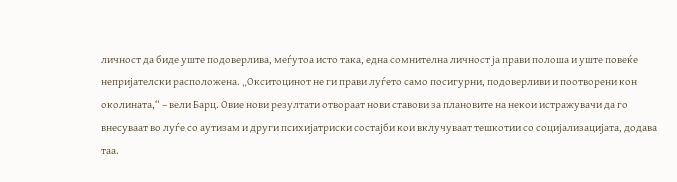личност да биде уште подоверлива, меѓутоа исто така, една сомнителна личност ја прави полоша и уште повеќе непријателски расположена. „Окситоцинот не ги прави луѓето само посигурни, подоверливи и поотворени кон околината,“ – вели Барц. Овие нови резултати отвораат нови ставови за плановите на некои истражувачи да го внесуваат во луѓе со аутизам и други психијатриски состајби кои вклучуваат тешкотии со социјализацијата, додава таа.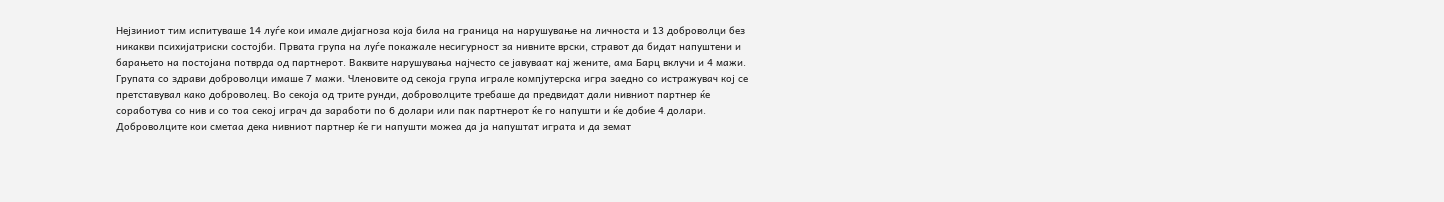Нејзиниот тим испитуваше 14 луѓе кои имале дијагноза која била на граница на нарушување на личноста и 13 доброволци без никакви психијатриски состојби. Првата група на луѓе покажале несигурност за нивните врски, стравот да бидат напуштени и барањето на постојана потврда од партнерот. Ваквите нарушувања најчесто се јавуваат кај жените, ама Барц вклучи и 4 мажи. Групата со здрави доброволци имаше 7 мажи. Членовите од секоја група играле компјутерска игра заедно со истражувач кој се претставувал како доброволец. Во секоја од трите рунди, доброволците требаше да предвидат дали нивниот партнер ќе соработува со нив и со тоа секој играч да заработи по 6 долари или пак партнерот ќе го напушти и ќе добие 4 долари. Доброволците кои сметаа дека нивниот партнер ќе ги напушти можеа да ја напуштат играта и да земат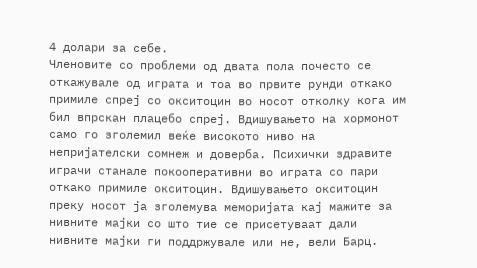4 долари за себе.
Членовите со проблеми од двата пола почесто се откажувале од играта и тоа во првите рунди откако примиле спреј со окситоцин во носот отколку кога им бил впрскан плацебо спреј. Вдишувањето на хормонот само го зголемил веќе високото ниво на непријателски сомнеж и доверба. Психички здравите играчи станале покооперативни во играта со пари откако примиле окситоцин. Вдишувањето окситоцин преку носот ја зголемува меморијата кај мажите за нивните мајки со што тие се присетуваат дали нивните мајки ги поддржувале или не, вели Барц.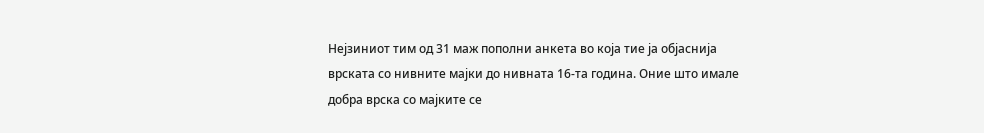Нејзиниот тим од 31 маж пополни анкета во која тие ја објаснија врската со нивните мајки до нивната 16-та година. Оние што имале добра врска со мајките се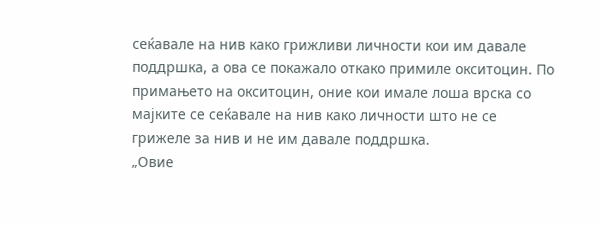сеќавале на нив како грижливи личности кои им давале поддршка, а ова се покажало откако примиле окситоцин. По примањето на окситоцин, оние кои имале лоша врска со мајките се сеќавале на нив како личности што не се грижеле за нив и не им давале поддршка.
„Овие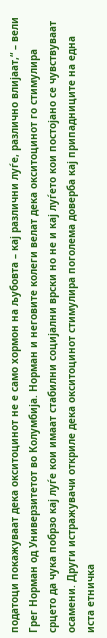податоци покажуваат дека окситоцинот не е само хормон на љубовта – кај различни луѓе, различно влијаат,“ – вели Грег Норман од Универзитетот во Колумбија. Норман и неговите колеги велат дека окситоцинот го стимулира срцето да чука побрзо кај луѓе кои имаат стабилни социјални врски но не и кај луѓето кои постојано се чувствуваат осамени. Други истражувачи откриле дека окситоцинот стимулира поголема доверба кај припадниците на една иста етничка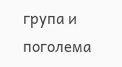група и поголема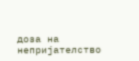доза на непријателство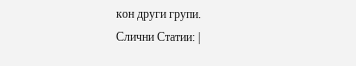кон други групи.
Слични Статии: |